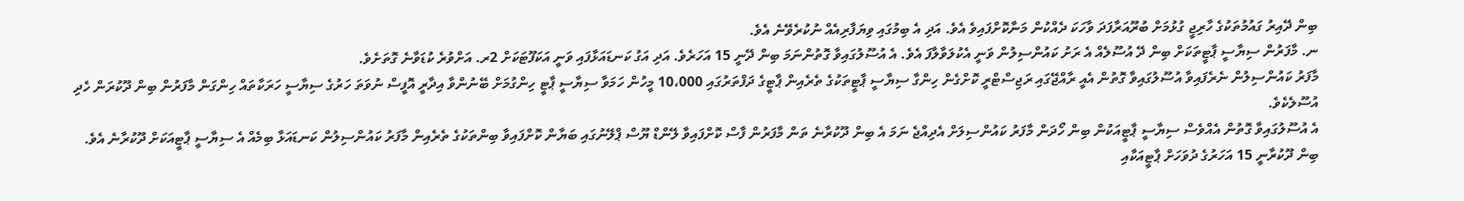ބިން ދޭއިރު ގައުމުތަކުގެ ހާރިޖީ ގުޅުމަށް ބުރޫއަރާފަދަ ވާހަކަ ދެއްކުން މަނާކޮށްފައިވެ އެވެ. އަދި އެ ބިމުގައި ވިޔަފާރިއެއް ނުކުރެވޭނެ އެވެ.
ނ. މާފަރުން ސިޔާސީ ޕާޓީތަކަށް ބިން ދޭ އުސޫލެއް އެ ރަށު ކައުންސިލުން ވަނީ އެކުލަވާލާފަ އެވެ. އެ އުސޫލުގައިވާ ގޮތުންނަމަ ބިން ދޭނީ 15 އަހަރެވެ. އަދި އަގު ކަނޑައަޅާފައި ވަނީ އަކަފޫޓަކަށް 2ރ. އަށްވުރެ ކުޑަވާނެ ގޮތަށެވެ.
މާފަރު ކައުންސިލުން ނެރެފައިވާ އުސޫލުގައިވާ ގޮތުން އެއީ ރާއްޖޭގައި ރަޖިސްޓްރީ ކޮށްގެން ހިންގާ ސިޔާސީ ޕާޓީތަކުގެ ތެރެއިން ޕާޓީގެ ދަފްތަރުގައި 10،000 މީހުން ހަމަވާ ސިޔާސީ ޕާޓީ ހިންގުމަށް ބޭނުންވާ އިދާރީ އޮފީސް ނުވަތަ ހަރުގެ ސިޔާސީ ހަރަކާތައް ހިންގަން މާފަރުން ބިން ދޫކުރަން ހެދި އުސޫލެކެވެ.
އެ އުސޫލުގައިވާ ގޮތުން އެއްވެސް ސިޔާސީ ޕާޓީއަކުން ބިން ހޯދަން މާފަރު ކައުންސިލަށް އެދިއްޖެ ނަމަ އެ ބިން ދޫކުރާނެ ތަން މާފަރުން ފާސް ކޮށްފައިވާ ލޭންޑް ޔޫސް ޕްލޭނުގައި ބަޔާން ކޮށްފައިވާ ބިންތަކުގެ ތެރެއިން މާފަރު ކައުންސިލުން ކަނޑައަޅާ ބިމެއް އެ ސިޔާސީ ޕާޓީއަކަށް ދޫކުރާނެ އެވެ.
ބިން ދޫކުރާނީ 15 އަހަރުގެ ދުވަހަށް ޕާޓީއަކާއި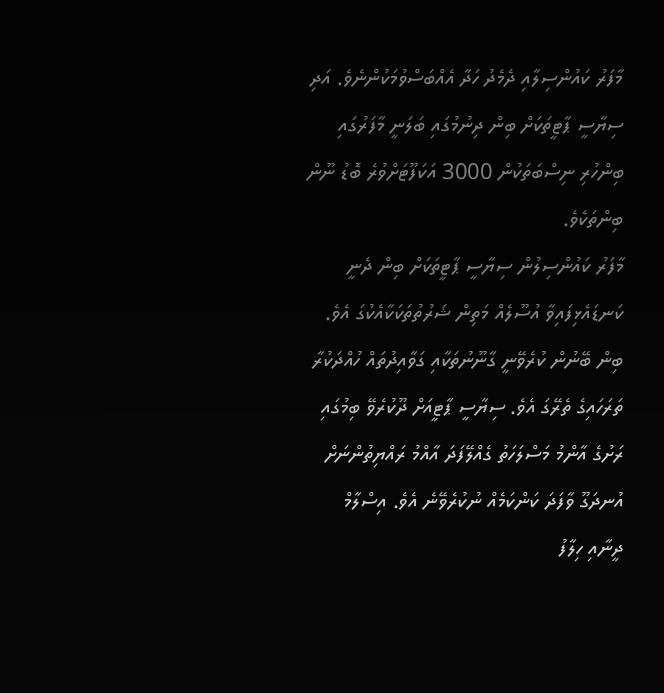މާފަރު ކައުންސިލާއި ދެމެދު ހަދާ އެއްބަސްވުމަކުންނެވެ. އަދި ސިޔާސީ ޕާޓީތަކަށް ބިން ދިނުމުގައި ބަލަނީ މާފަރުގައި ބިންހުރި ނިސްބަތަކުން 3000 އަކަފޫޓަށްވުރެ ބޮޑު ނޫން ބިންތަކެވެ.
މާފަރު ކައުންސިލުން ސިޔާސީ ޕާޓީތަކަށް ބިން ދެނީ ކަނޑައެޅިފައިވާ އުސޫލެއް މަތިން ޝަރުތުތަކަކާއެކުގަ އެވެ. ބިން ބޭނުން ކުރެވޭނީ ގާނޫނުތަކާއި ގަވާއިދުތައް ހުއްދަކުރާ ތަރަހައިގެ ތެރޭގަ އެވެ. ސިޔާސީ ޕާޓީއަށް ދޫކުރެވޭ ބިމުގައި ރަށުގެ އާންމު މަސްލަހަތު ގެއްލޭފަދަ އާއްމު ރައްޔިތުންނަށް އުނދަގޫ ވާފަދަ ކަންކަމެއް ނުކުރެވޭނެ އެވެ. އިސްލާމް ދީނާއި ހިލާފު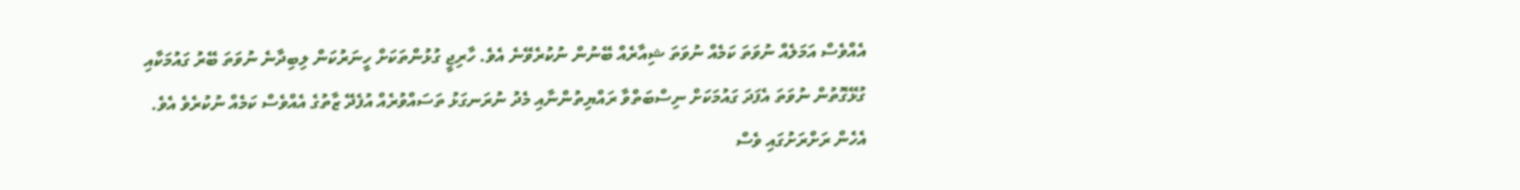އެއްވެސް އަމަލެއް ނުވަތަ ކަމެއް ނުވަތަ ޝިއާރެއް ބޭނުން ނުކުރެވޭނެ އެވެ. ހާރިޖީ ގުޅުންތަކަށް ހީނަރުކަން ލިބިދާނެ ނުވަތަ ބޭރު ގައުމަކާއި ގުޅޭގޮތުން ނުވަތަ އެފަދަ ގައުމަކަށް ނިސްބަތްވާ ރައްޔިތުންނާއި މެދު ނުރަނގަޅު ތަސައްވުރެއް އުފެދޭ ޒާތުގެ އެއްވެސް ކަމެއް ނުކުރެވެ އެވެ.
އެހެން ރަށްރަށުގައި ވެސް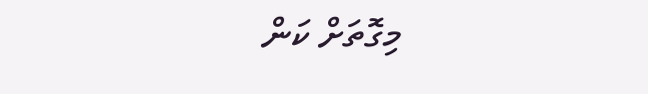މިގޮތަށް ކަން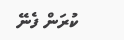ކުރަން ފެނޭ